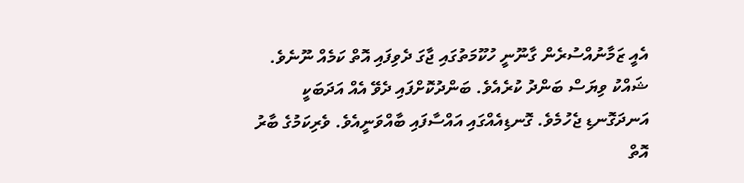އެއީ ޒަމާނުއްސުރެން ގާނޫނީ ހުކޫމަތުގައި ޖާގަ ދެވިފައި އޮތް ކަމެއް ނޫނެވެ. ޝައްކު ވިޔަސް ބަންދު ކުރެއެވެ. ބަންދުކޮށްފައި ދެވޭ އެއް އަދަބަކީ އަނދަގޮނޑި ޖެހުމެވެ. ގޮނޑިއެއްގައި އައްސާފައި ބާއްވަނީއެވެ. ވެރިކަމުގެ ބާރު އޮތް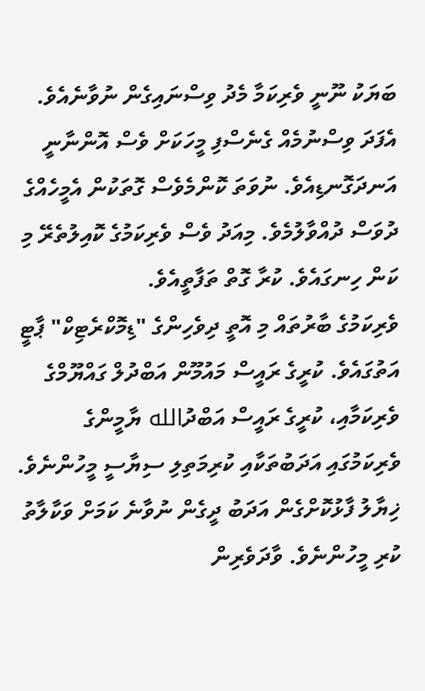ބަޔަކު ނޫނީ ވެރިކަމާ މެދު ވިސްނައިގެން ނުވާނެއެވެ. އެފަދަ ވިސްނުމެއް ގެނެސްފި މީހަކަށް ވެސް އޮންނާނީ އަނދަގޮނޑިއެވެ. ނުވަތަ ކޮންމެވެސް ގޮތަކުން އެމީހެއްގެ ދުވަސް ދުއްވާލުމެވެ. މިއަދު ވެސް ވެރިކަމުގެ ކޮއިލުތެރޭ މި ކަން ހިނގައެވެ. ކުރާ ގޮތް ތަފާތީއެވެ.
ވެރިކަމުގެ ބާރުތައް މި އޮތީ ދިވެހިންގެ "ޑިމޮކްރެޓިކް" ޕާޓީ އަތުގައެވެ. ކުރީގެ ރައީސް މައުމޫން އަބްދުލް ގައްޔޫމްގެ ވެރިކަމާއި، ކުރީގެ ރައީސް އަބްދުالله ޔާމީންގެ ވެރިކަމުގައި އަދަބުތަކާއި ކުރިމަތިލި ސިޔާސީ މީހުންނެވެ. ޚިޔާލު ފާޅުކޮށްގެން އަދަބު ދީގެން ނުވާނެ ކަމަށް ވަކާލާތު ކުރި މީހުންނެވެ. ވާދަވެރިން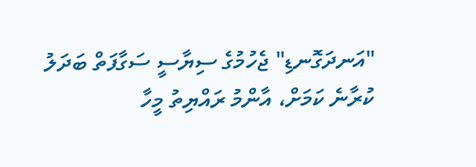"އަނދަގޮނޑި" ޖެހުމުގެ ސިޔާސީ ސަގާފަތް ބަދަލު ކުރާނެ ކަމަށް، އާންމު ރައްޔިތު މީހާ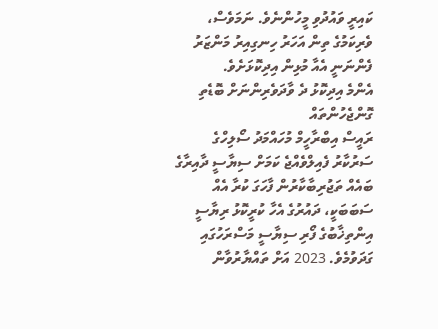ކައިރީ ވައުދުވި މީހުންނެވެ. ނަމަވެސް، ވެރިކަމުގެ ތިން އަހަރު ހިނގިއިރު މަންޒަރު ފެންނަނީ އެއާ މުޅިން އިދިކޮޅަށެވެ.
އެންމެ އިދިކޮޅު ދެ ވާދަވެރިންނަށް ބޮޑެތި ގޮންޖެހުންތައް
ރައީސް އިބްރާހީމް މުހައްމަދު ސޯލިހްގެ ސަރުކާރު ފެއިލްވެއްޖެ ކަމަށް ސިޔާސީ ދާއިރާގެ ބައެއް ތަޖުރިބާކާރުން ފާހަގަ ކުރާ އެއް ސަބަބަކީ، ދައުރުގެ އެހާ ކުރީކޮޅު ރިޔާސީ އިންތިޚާބުގެ ފޯރި ސިޔާސީ މަސްރަހުގައި ގަދަވުމެވެ. 2023 އަށް ތައްޔާރުވާން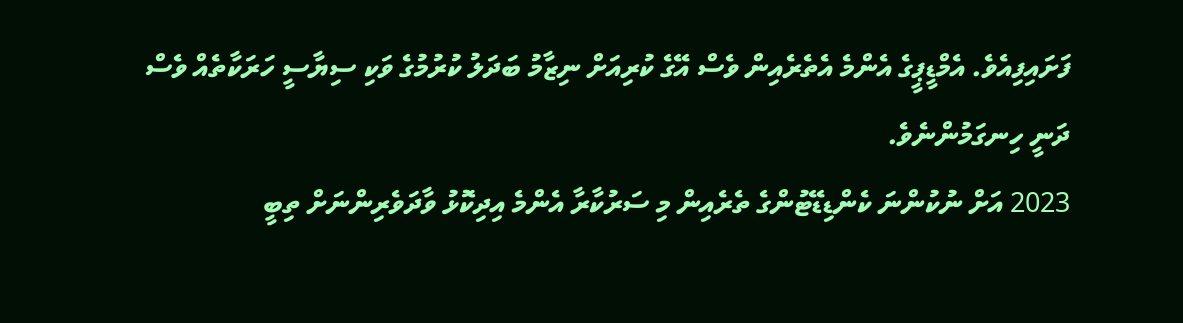ފަށައިފިއެވެ. އެމްޑީޕީގެ އެންމެ އެތެރެއިން ވެސް އޭގެ ކުރިއަށް ނިޒާމު ބަދަލު ކުރުމުގެ ވަކި ސިޔާސީ ހަރަކާތެއް ވެސް ދަނީ ހިނގަމުންނެވެ.
2023 އަށް ނުކުންނަ ކެންޑިޑޭޓުންގެ ތެރެއިން މި ސަރުކާރާ އެންމެ އިދިކޮޅު ވާދަވެރިންނަށް ތިބީ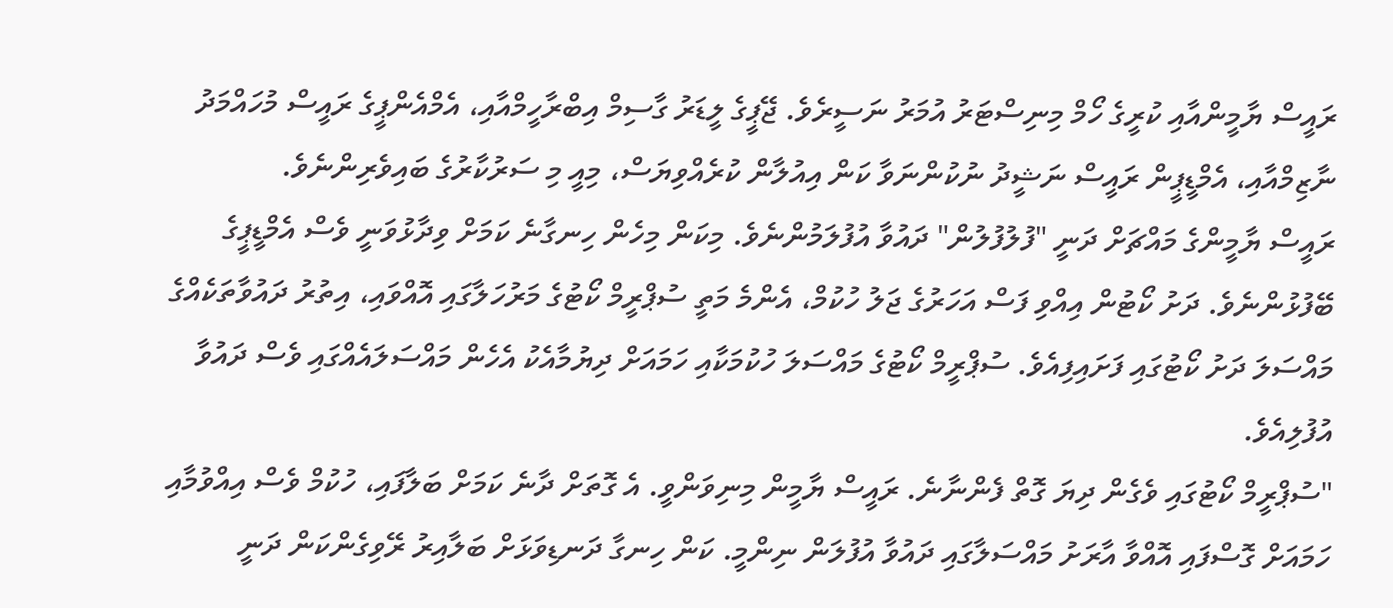ރައީސް ޔާމީންއާއި ކުރީގެ ހޯމް މިނިސްޓަރު އުމަރު ނަސީރެވެ. ޖޭޕީގެ ލީޑަރު ގާސިމް އިބްރާހީމްއާއި، އެމްއެންޕީގެ ރައީސް މުހައްމަދު ނާޒިމްއާއި، އެމްޑީޕީން ރައީސް ނަޝީދު ނުކުންނަވާ ކަން އިއުލާން ކުރެއްވިޔަސް، މިއީ މި ސަރުކާރުގެ ބައިވެރިންނެވެ.
ރައީސް ޔާމީންގެ މައްޗަށް ދަނީ "ފުލުފުލުން" ދައުވާ އުފުލަމުންނެވެ. މިކަން މިހެން ހިނގާނެ ކަމަށް ވިދާޅުވަނީ ވެސް އެމްޑީޕީގެ ބޭފުޅުންނެވެ. ދަށު ކޯޓުން އިއްވި ފަސް އަހަރުގެ ޖަލު ހުކުމް، އެންމެ މަތީ ސުޕްރީމް ކޯޓުގެ މަރުހަލާގައި އޮއްވައި، އިތުރު ދައުވާތަކެއްގެ މައްސަލަ ދަށު ކޯޓުގައި ފަށައިފިއެވެ. ސުޕްރީމް ކޯޓުގެ މައްސަލަ ހުކުމަކާއި ހަމައަށް ދިޔުމާއެކު އެހެން މައްސަލައެއްގައި ވެސް ދައުވާ އުފުލިއެވެ.
"ސުޕްރީމް ކޯޓުގައި ވެގެން ދިޔަ ގޮތް ފެންނާނެ. ރައީސް ޔާމީން މިނިވަންވީ. އެ ގޮތަށް ދާނެ ކަމަށް ބަލާފައި، ހުކުމް ވެސް އިއްވުމާއި ހަމައަށް ގޮސްފައި އޮއްވާ އާރަށު މައްސަލާގައި ދައުވާ އުފުލަން ނިންމީ. ކަން ހިނގާ ދަނޑިވަޅަށް ބަލާއިރު ރޭވިގެންކަން ދަނީ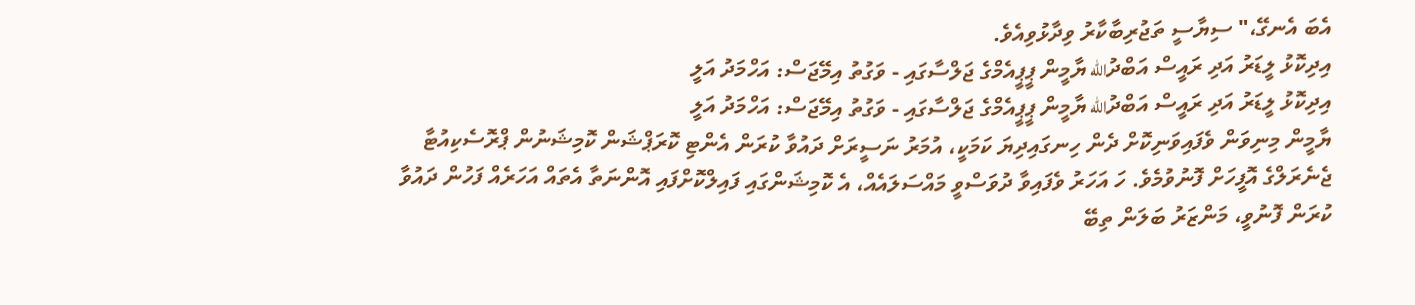އެބަ އެނގޭ،" ސިޔާސީ ތަޖުރިބާކާރު ވިދާޅުވިއެވެ.
އިދިކޮޅު ލީޑަރު އަދި ރައީސް އަބްދުالله ޔާމީން ޕީޕީއެމްގެ ޖަލްސާގައި - ވަގުތު އިމޭޖަސް: އަހްމަދު އަލީ
އިދިކޮޅު ލީޑަރު އަދި ރައީސް އަބްދުالله ޔާމީން ޕީޕީއެމްގެ ޖަލްސާގައި - ވަގުތު އިމޭޖަސް: އަހްމަދު އަލީ
ޔާމީން މިނިވަން ވެފައިވަނިކޮށް ދެން ހިނގައިދިޔަ ކަމަކީ، އުމަރު ނަސީރަށް ދައުވާ ކުރަން އެންޓި ކޮރަޕްޝަން ކޮމިޝަނުން ޕްރޮސެކިއުޓާ ޖެނެރަލްގެ އޮފީހަށް ފޮނުވުމެވެ. ހަ އަހަރު ވެފައިވާ ދުވަސްވީ މައްސަލައެއް، އެ ކޮމިޝަންގައި ފައިލްކޮށްފައި އޮންނަތާ އެތައް އަހަރެއް ފަހުން ދައުވާ ކުރަން ފޮނުވީ، މަންޒަރު ބަލަން ތިބޭ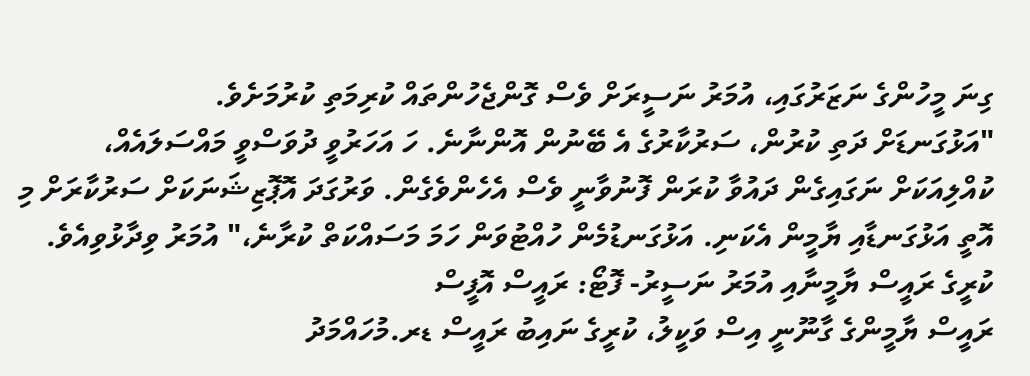ގިނަ މީހުންގެ ނަޒަރުގައި، އުމަރު ނަސީރަށް ވެސް ގޮންޖެހުންތައް ކުރިމަތި ކުރުމަށެވެ.
"އަޅުގަނޑަށް ދަތި ކުރުން، ސަރުކާރުގެ އެ ބޭނުން އޮންނާނެ. ހަ އަހަރުވީ ދުވަސްވީ މައްސަލައެއް، ކުއްލިއަކަށް ނަގައިގެން ދައުވާ ކުރަން ފޮނުވާނީ ވެސް އެހެންވެގެން. ވަރުގަދަ އޮޕޮޒިޝަނަކަށް ސަރުކާރަށް މި އޮތީ އަޅުގަނޑާއި ޔާމީން އެކަނި. އަޅުގަނޑުމެން ހުއްޓުވަން ހަމަ މަސައްކަތް ކުރާނެ،" އުމަރު ވިދާޅުވިއެވެ.
ކުރީގެ ރައީސް ޔާމީނާއި އުމަރު ނަސީރު- ފޮޓޯ: ރައީސް އޮފީސް
ރައީސް ޔާމީންގެ ގާނޫނީ އިސް ވަކީލު، ކުރީގެ ނައިބު ރައީސް ޑރ.މުހައްމަދު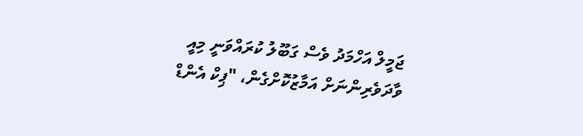ޖަމީލް އަހްމަދު ވެސް ގަބޫލު ކުރައްވަނީ މިއީ ވާދަވެރިންނަށް އަމާޒުކޮށްގެން، "ޕިކް އެންޑް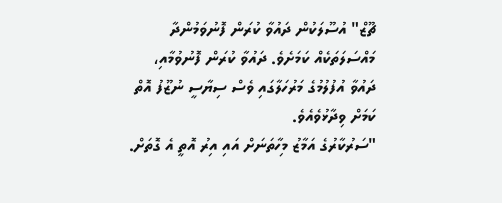ޗޫޒް" އުސޫލަކުން ދައުވާ ކުރަން ފޮނުވަމުންދާ މައްސަލަތަކެއް ކަމަށެވެ. ދައުވާ ކުރަން ފޮނުވުމާއި، ދައުވާ އުފުލުމުގެ މަރުހަލާގައި ވެސް ސިޔާސީ ނުޒޫފު އޮތް ކަމަށް ވިދާޅުވެއެވެ.
"ސަރުކާރުގެ އަމާޒު މިހާތަނަށް އައި އިރު އޮތީ އެ ގޮތަށް.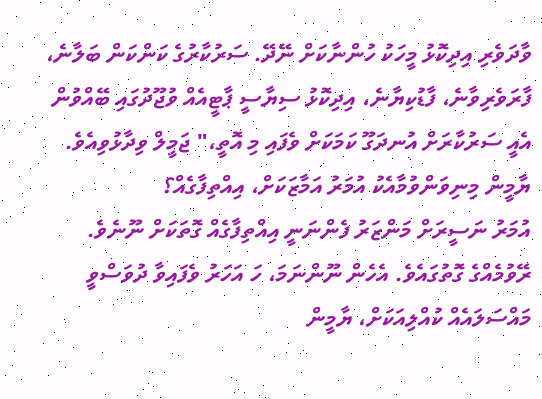ވާދަވެރި އިދިކޮޅު މީހަކު ހުންނާކަށް ނޭދޭ. ސަރުކާރުގެ ކަންކަން ބަލާނެ، ފާރަވެރިވާނެ، ފާޑުކިޔާނެ، އިދިކޮޅު ސިޔާސީ ޕާޓީއެއް ވުޖޫދުގައި ބޭއްވުން އެއީ ސަރުކާރަށް އުނދަގޫ ކަމަކަށް ވެފައި މި އޮތީ،" ޖަމީލް ވިދާޅުވިއެވެ.
ޔާމީން މިނިވަންވުމާއެކު އުމަރު އަމާޒަކަށް، އިއްތިފާގެއް؟
އުމަރު ނަސީރަށް މަންޒަރު ފެންނަނީ އިއްތިފާގެއް ގޮތަކަށް ނޫނެވެ. ރޭވުމެއްގެ ގޮތުގައެވެ. އެހެން ނޫންނަމަ، ހަ އަހަރު ވެފައިވާ ދުވަސްވީ މައްސަލައެއް ކުއްލިއަކަށް، ޔާމީން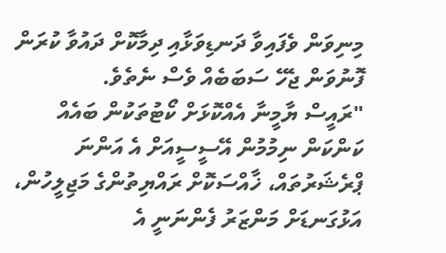މިނިވަން ވެފައިވާ ދަނޑިވަޅާއި ދިމާކޮށް ދައުވާ ކުރަން ފޮނުވަން ޖެހޭ ސަބަބެއް ވެސް ނެތެވެ.
"ރައީސް ޔާމީނާ އެއްކޮޅަށް ކޯޓުތަކުން ބައެއް ކަންކަން ނިމުމުން އޭސީސީއަށް އެ އަންނަ ޕްރެޝަރުތައް، ޚާއްސަކޮށް ރައްޔިތުންގެ މަޖިލީހުން، އަޅުގަނޑަށް މަންޒަރު ފެންނަނީ އެ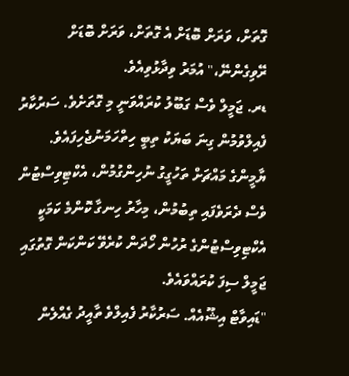ގޮތަށް، ވަރަށް ބޮޑަށް އެ ގޮތަށް، ވަރަށް ބޮޑަށް ރޭވިގެންނޭ،" އުމަރު ވިދާޅުވިއެވެ.
ޑރ. ޖަމީލް ވެސް ގަބޫލު ކުރައްވަނީ މި ގޮތަށެވެ. ސަރުކާރު ފެއިލްވުމުން ގިނަ ބަޔަކު ތިބީ ހިތްހަމަނުޖެހިފައެވެ. ޔާމީންގެ މައްޗަށް ތަހުގީގު ނުހިންގުމުން، އެކްޓިވިސްޓުން ވެސް ދެރަވެފައި ތިބުމުން، މިހާރު ހިނގާ ކޮންމެ ކަމަކީ އެކްޓިވިސްޓުންގެ ރުހުން ހޯދަން ކުރެވޭ ކަންކަން ގޮތުގައި ޖަމީލް ސިފަ ކުރައްވައެވެ.
"ޑައިވާޓް އިޝޫއެއް. ސަރުކާރު ފެއިލްވެ ތާއީދު ގެއްލެން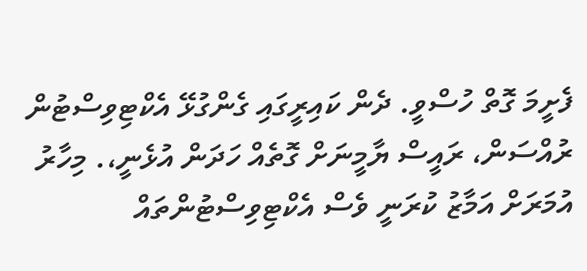ފެށީމަ ގޮތް ހުސްވީ. ދެން ކައިރީގައި ގެންގުޅޭ އެކްޓިވިސްޓުން ރުއްސަން، ރައީސް ޔާމީނަށް ގޮތެއް ހަދަން އުޅެނީ،. މިހާރު އުމަރަށް އަމާޒު ކުރަނީ ވެސް އެކްޓިވިސްޓުންތައް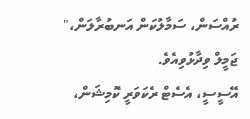ރުއްސަން، ސަމާލުކަން އަނބުރާލަން،" ޖަމީލް ވިދާޅުވިއެވެ.
އޭސީސީ، އެސެޓް ރެކަވަރީ ކޮމިޝަން،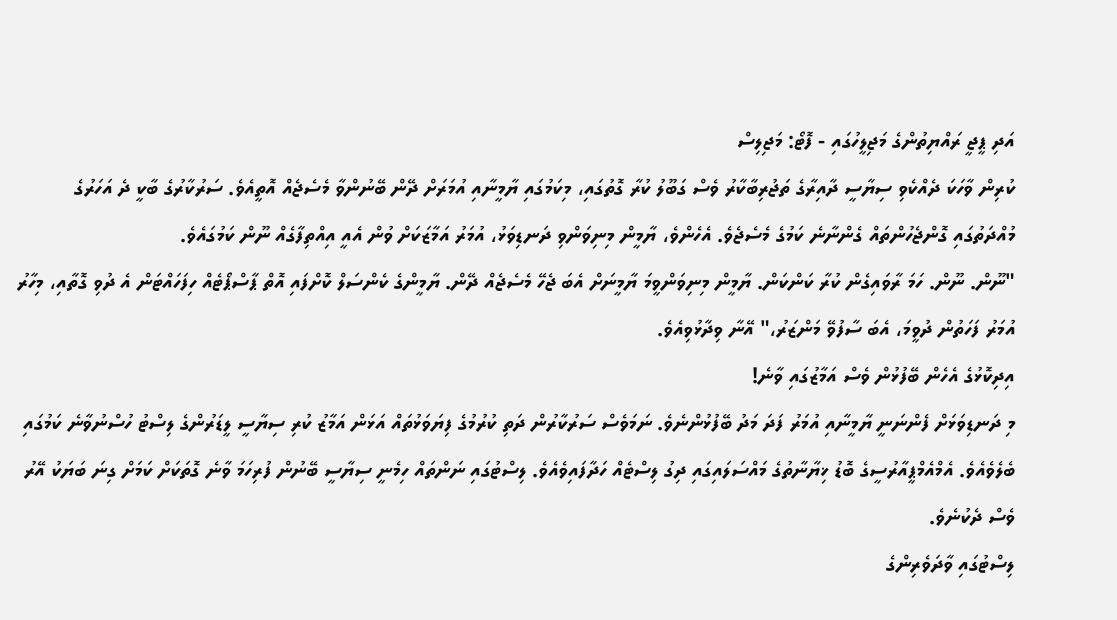އަދި ޕީޖީ ރައްޔިތުންގެ މަޖިލީހުގައި - ފޮޓޯ: މަޖިލިސް
ކުރިން ވާހަކަ ދެއްކެވި ސިޔާސީ ދާއިރާގެ ތަޖުރިބާކާރު ވެސް ގަބޫލު ކުރާ ގޮތުގައި، މިކަމުގައި ޔާމީނާއި އުމަރަށް ދޭން ބޭނުންވާ މެސެޖެއް އޮތީއެވެ. ސަރުކާރުގެ ބާކީ ދެ އަހަރުގެ މުއްދަތުގައި ގޮންޖެހުންތައް ގެންނާނެ ކަމުގެ މެސެޖެވެ. އެހެންވެ، ޔާމީން މިނިވަންވި ދަނޑިވަޅު، އުމަރު އަމާޒަކަށް ވުން އެއީ އިއްތިފާގެއް ނޫން ކަމުގައެވެ.
"ނޫން. ނޫން. ހަމަ ރާވައިގެން ކުރާ ކަންކަން. ޔާމީން މިނިވަންވީމަ ޔާމީނަށް އެބަ ޖެހޭ މެސެޖެއް ދޭން. ޔާމީންގެ ކެންސަލް ކޮށްފައި އޮތް ޕާސްޕޯޓެއް ހިފަހައްޓަން އެ ދުވި ގޮތާއި، މިހާރު އުމަރު ފަހަތުން ދުވީމަ، އެބަ ސާފުވޭ މަންޒަރު،" އޭނާ ވިދާޅުވިއެވެ.
އިދިކޮޅުގެ އެހެން ބޭފުޅުން ވެސް އަމާޒުގައި ވާނެ!
މި ދަނޑިވަޅަށް ފެންނަނީ ޔާމީނާއި އުމަރު ފަދަ މަދު ބޭފުޅުންނެވެ. ނަމަވެސް ސަރުކާރުން ދަތި ކުރުމުގެ ފިޔަވަޅުތައް އަޅަން އަމާޒު ކުރި ސިޔާސީ ލީޑަރުންގެ ލިސްޓު ހުސްނުވާނެ ކަމުގައި ބެލެވެއެވެ. އެމްއެމްޕީއާރުސީގެ ބޮޑު ޚިޔާނާތުގެ މައްސަލައިގައި ދިގު ލިސްޓެއް ހަދާފައިވެއެވެ. ލިސްޓުގައި ނަންތައް ހިމެނީ ސިޔާސީ ބޭނުން ފުރިހަމަ ވާނެ ގޮތަކަށް ކަމަށް ގިނަ ބަޔަކު އޭރު ވެސް ދެކުނެވެ.
ލިސްޓުގައި ވާދަވެރިންގެ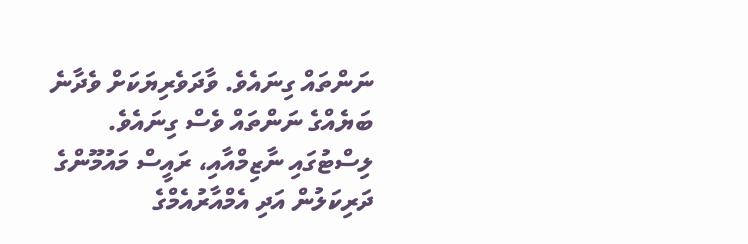ނަންތައް ގިނައެވެ. ވާދަވެރިޔަކަށް ވެދާނެ ބަޔެއްގެ ނަންތައް ވެސް ގިނައެވެ. ލިސްޓުގައި ނާޒިމްއާއި، ރައީސް މައުމޫންގެ ދަރިކަލުން އަދި އެމްއާރުއެމްގެ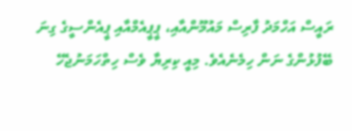ރައީސް އަހްމަދު ފާރިސް މައުމޫންއާއި، ޕީޕީއެމްއާއި ޕީއެންސީގެ ގިނަ ބޭފުޅުންގެ ނަން ހިމެނެއެވެ. މިއީ ކިރިޔާ ވެސް ހިތްހަމަނުޖެހޭ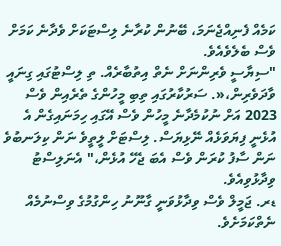ކަމެއް ފެނިއްޖެނަމަ، ބޭނުން ކުރާނެ ލިސްޓަކަށް ވެދާނެ ކަމަށް ވެސް ބެލެވެއެވެ.
"ސިޔާސީ ވެރިންނަށް ނެތް އިތުބާރެއް. ތި ލިސްޓުގައި ގިނައީ ވާދަވެރިން،«. ސަރުކާރުގައި ތިބި މީހުންގެ ތެރެއިން ވެސް 2023 އަށް ނުކުމެދާނެ މީހުން ވެސް އޭގައި ހިމަނައިގެން އެ އުޅެނީ ފިޔަވަޅެއް ނޭޅިޔަސް. ލިސްޓަށް ލީތީވެ ނަން ކިލަނބުވެ ނަން ސާފު ކުރަން ވެސް އެބަ ޖެހޭ އުޅެން،" އެނަލިސްޓު ވިދާޅުވިއެވެ.
ޑރ. ޖަމީލް ވެސް ވިދާޅުވަނީ ގާނޫނު ހިންގުމުގެ ވިސްނުމެއް ނެތްކަމަށެވެ.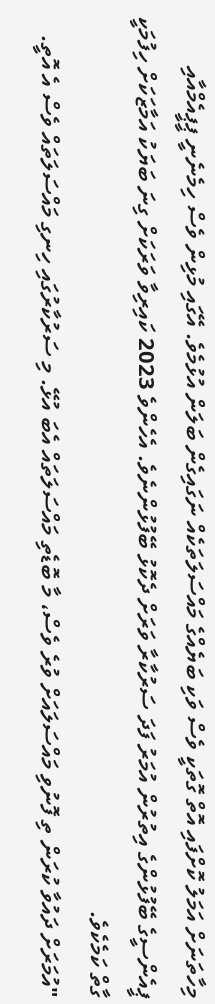މިހާތަނަށް އަމަލު ކޮށްފައި އޮތް ގޮތަކީ ވެސް ވަކި ބަޔެއްގެ މައްސަލަތަކެއް ނަގައިގެން ބަލަން އުޅުމެވެ. އޭގައި މުޅިން ވެސް ހިމެނެނީ ޕީޕީއެމްއާއި ޕީއެންސީގެ ބޭފުޅުންގެ އިތުރުން އުމަރު ފަދަ ސަރުކާރާ ވަރަށް ދެކޮޅު ބޭފުޅުންނެވެ. އެހެންވެ 2023 ކައިރިވާ ވަރަކަށް ގިނަ ބަޔަކު އަމާޒަކަށް ހިފުމަކީ ގާތް ކަމެކެވެ.
"އުމަރަށް ދައުވާ ކުރަން ތި ފޮނުވި މައްސަލައަށް ވުރެ ވެސް، މާ ބޮޑެތި މައްސަލަތައް އެބަ އުޅޭ. މި ސަރުކާރުގައި ހިނގި މައްސަލަތައް ވެސް އެ އޮތީ.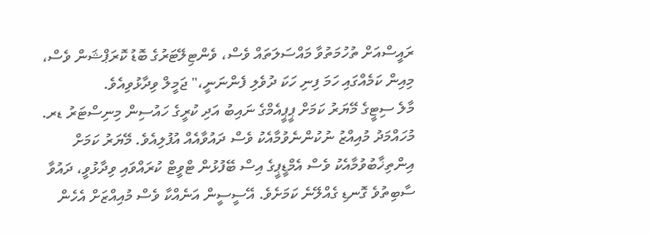ރައީސްއަށް ތުހުމަތުވާ މައްސަލަތައް ވެސް، ވެންޓިލޭޓަރުގެ ބޮޑު ކޮރަޕްޝަން ވެސް، މިއިން ކަމެއްގައި ހަމަ ފިނި ހަކަ ދުވެލި ފެންނަނީ،" ޖަމީލް ވިދާޅުވިއެވެ.
މާލެ ސިޓީގެ މޭޔަރު ކަމަށް ޕީޕީއެމްގެ ނައިބު އަދި ކުރީގެ ހައުސިން މިނިސްޓަރު ޑރ. މުހައްމަދު މުއިއްޒު ނުކުންނެވުމާއެކު ވެސް ދައުވާއެއް އުފުލިއެވެ. މޭޔަރު ކަމަށް އިންތިޚާބުވުމާއެކު ވެސް އެމްޑީޕީގެ އިސް ބޭފުޅުން ޓްވީޓް ކުރައްވައި ވިދާޅުވީ، ދައުވާ ސާބިތުވެ ގޮނޑި ގެއްލޭނެ ކަމަށެވެ. އޭސީސީން އަނެއްކާ ވެސް މުއިއްޒަށް އެހެން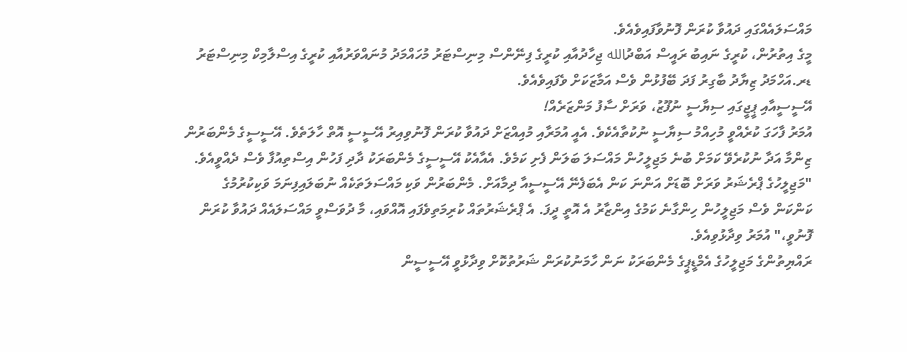މައްސަލައެއްގައި ދައުވާ ކުރަން ފޮނުވާފައިވެއެވެ.
މީގެ އިތުރުން، ކުރީގެ ނައިބު ރައީސް އަބްދުالله ޖިހާދުއާއި ކުރީގެ ފިނޭންސް މިނިސްޓަރު މުހައްމަދު މުނައްވަރުއާއި ކުރީގެ އިސްލާމިކް މިނިސްޓަރު ޑރ.އަހްމަދު ޒިޔާދު ބާގިރު ފަދަ ބޭފުޅުން ވެސް އަމާޒަކަށް ވެފައިވެއެވެ.
އޭސީސީއާއި ޕީޖީގައި ސިޔާސީ ނުފޫޒު، ވަރަށް ސާފު މަންޒަރެއް!
އުމަރު ފާހަގަ ކުރެއްވީ މުހިއްމު ސިޔާސީ ނުކުތާއެކެވެ. އެއީ އުމަރާއި މުއިއްޒަށް ދައުވާ ކުރަން ފޮނުވިއިރު އޭސީސީ އޮތް ހާލަތެވެ. އޭސީސީގެ މެންބަރުން ޒިންމާ އަދާ ނުކުރެވޭ ކަމަށް ބުނެ މަޖިލީހުން މައްސަލަ ބަލަން ފެށި ކަމެވެ. އެއާއެކު އޭސީސީގެ މެންބަރަކު ދާދި ފަހުން އިސްތިއުފާ ވެސް ދެއްވީއެވެ.
"މަޖިލީހުގެ ޕްރެޝަރު ވަރަށް ބޮޑަށް އަންނަ ކަން އެބަފެނޭ އޭސީސީއާ ދިމާއަށް. މެންބަރުން ވަކި މައްސަލަތަކެއް ނުބަލައިފިނަމަ ވަކިކުރުމުގެ ކަންކަން ވެސް މަޖިލީހުން ހިންގާނެ ކަމުގެ އިންޒާރު އެ އޮތީ ދީފަ. އެ ޕްރެޝަރުތައް ކުރިމަތިވެފައި އޮއްވައި، މާ ދުވަސްވީ މައްސަލައެއް ދައުވާ ކުރަން ފޮނުވީ،" އުމަރު ވިދާޅުވިއެވެ.
ރައްޔިތުންގެ މަޖިލީހުގެ އެމްޑީޕީގެ މެންބަރަކު ނަން ހާމަނުކުރަން ޝަރުތުކޮށް ވިދާޅުވީ އޭސީސީން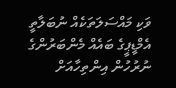ވަކި މައްސަލަތަކެއް ނުބަލާތީ އެމްޑީޕީގެ ބައެއް މެންބަރުންގެ ނުރުހުން އިންތިހާއަށް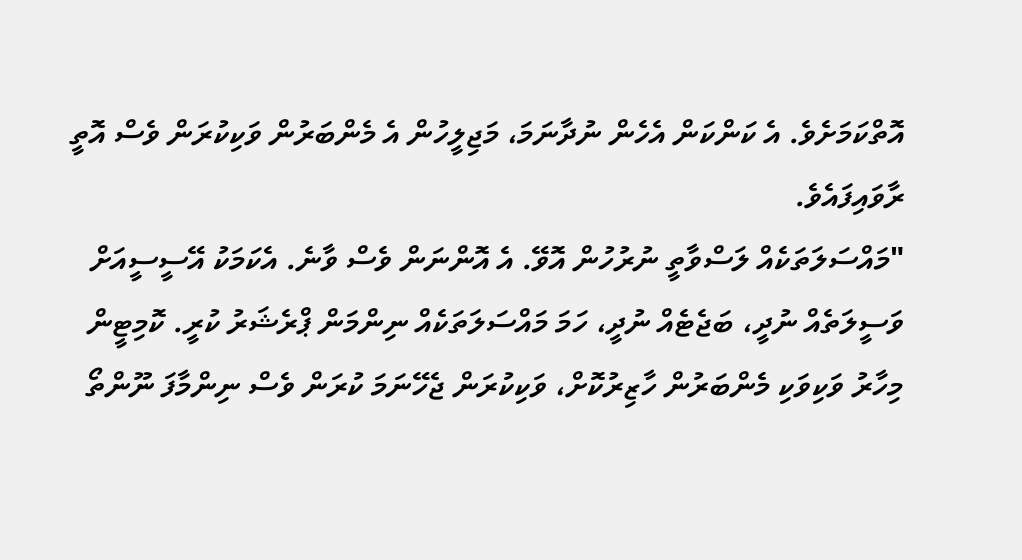އޮތްކަމަށެވެ. އެ ކަންކަން އެހެން ނުދާނަމަ، މަޖިލީހުން އެ މެންބަރުން ވަކިކުރަން ވެސް އޮތީ ރާވައިފައެވެ.
"މައްސަލަތަކެއް ލަސްވާތީ ނުރުހުން އޮވޭ. އެ އޮންނަން ވެސް ވާނެ. އެކަމަކު އޭސީސީއަށް ވަސީލަތެއް ނުދީ، ބަޖެޓެއް ނުދީ، ހަމަ މައްސަލަތަކެއް ނިންމަން ޕްރެޝަރު ކުރީ. ކޮމިޓީން މިހާރު ވަކިވަކި މެންބަރުން ހާޒިރުކޮށް، ވަކިކުރަން ޖެހޭނަމަ ކުރަން ވެސް ނިންމާފަ ނޫންތޯ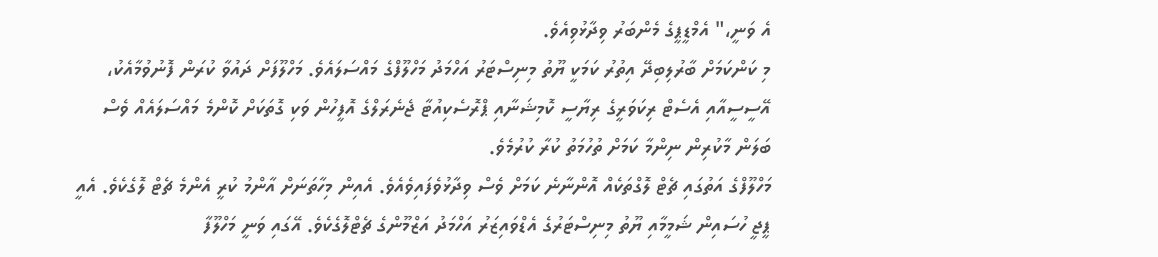އެ ވަނީ،" އެމްޑީޕީގެ މެންބަރު ވިދާޅުވިއެވެ.
މި ކަންކަމަށް ބާރުލިބިދޭ އިތުރު ކަމަކީ ޔޫތު މިނިސްޓަރު އަހްމަދު މަހްލޫފްގެ މައްސަލައެވެ. މަހްލޫފަށް ދައުވާ ކުރަން ފޮނުވުމާއެކު، އޭސީސީއާއި އެސެޓް ރިކަވަރީގެ ރިޔާސީ ކޮމިޝަނާއި ޕްރޮސެކިއުޓާ ޖެނެރަލްގެ އޮފީހުން ވަކި ގޮތަކަށް ކޮންމެ މައްސަލައެއް ވެސް ބަލަން މާކުރިން ނިންމާ ކަމަށް ތުހުމަތު ކުރާ ކުރުމެވެ.
މަހްލޫފްގެ އަތުގައި ޗެޓް ލޮގްތަކެއް އޮންނާނެ ކަމަށް ވެސް ވިދާޅުވެފައިވެއެވެ. އެއިން މިހާތަނަށް އާންމު ކުރީ އެންމެ ޗެޓް ލޮގެކެވެ. އެއީ ޕީޖީ ހުސައިން ޝަމީމާއި ޔޫތު މިނިސްޓަރުގެ އެޑްވައިޒަރު އަހްމަދު އަޒްމޫންގެ ޗެޓްލޮގެކެވެ. އޭގައި ވަނީ މަހްލޫފާ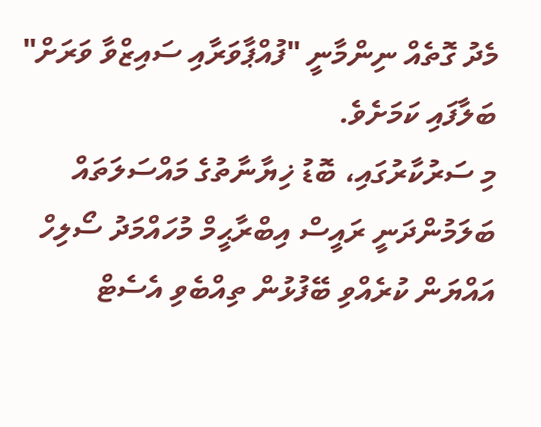މެދު ގޮތެއް ނިންމާނީ "ފުއްޕާވަރާއި ސައިޒްވާ ވަރަށް" ބަލާފައި ކަމަށެވެ.
މި ސަރުކާރުގައި، ބޮޑު ޚިޔާނާތުގެ މައްސަލަތައް ބަލަމުންދަނީ ރައީސް އިބްރާޙީމް މުހައްމަދު ސޯލިހް އައްޔަން ކުރެއްވި ބޭފުޅުން ތިއްބެވި އެސެޓް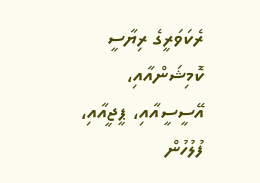ރެކަވަރީގެ ރިޔާސީ ކޮމިޝަންއާއި، އޭސީސީއާއި، ޕީޖީއާއި، ފުލުހުން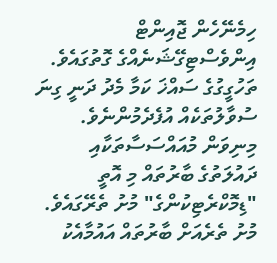ހިމެނޭހެން ޖޮއިންޓް އިންވެސްޓިގޭޝަނެއްގެ ގޮތުގައެވެ. ތަހުގީގުގެ ސައްޚަ ކަމާ މެދު ދަނީ ގިނަ ސުވާލުތަކެއް އުފެދެމުންނެވެ.
މިނިވަން މުއައްސަސާތަކާއި ދައުލަތުގެ ބާރުތައް މި އޮތީ "ޑިމޮކްރެޓިކުންގެ" މުށު ތެރޭގައެވެ. މުށު ތެރެއަށް ބާރުތައް އައުމާއެކު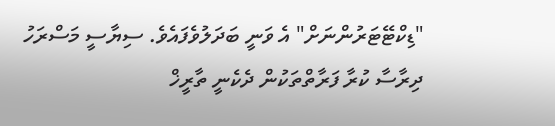"ޑިކްޓޭޓަރުންނަށް" އެ ވަނީ ބަދަލުވެފައެވެ. ސިޔާސީ މަސްރަހު ދިރާސާ ކުރާ ފަރާތްތަކުން ދެކެނީ ތާރީޚް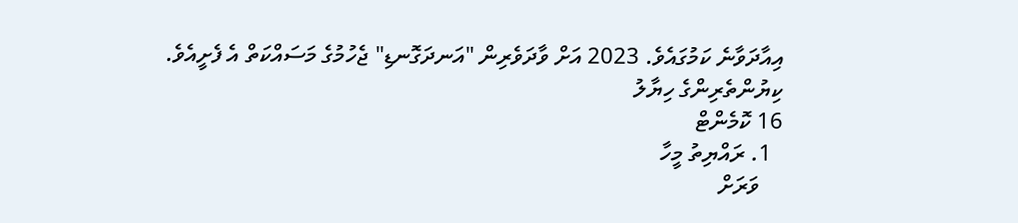އިއާދަވާނެ ކަމުގައެވެ. 2023 އަށް ވާދަވެރިން "އަނދަގޮނޑި" ޖެހުމުގެ މަސައްކަތް އެ ފެށީއެވެ.
ކިޔުންތެރިންގެ ހިޔާލު
16 ކޮމެންޓް
  1. ރައްޔިތު މީހާ
    ވަރަށް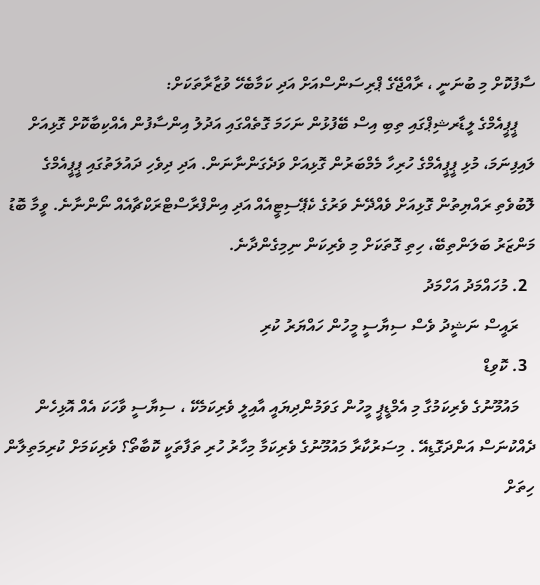ސާފުކޮށް މި ބުނަނީ ، ރާއްޖޭގެ ޕްރިސަންސްއަށް އަދި ކަމާބެހޭ ވުޒާރާތަކަށް:
    ޕީޕީއެމްގެ ލީޑާރޝިޕްގައި ތިބި އިސް ބޭފުޅުން ނަހަމަ ގޮތެއްގައި އަދުލު އިންސާފުން އެއްކިބާކޮށް ގޮޅިއަށް ލައިފިނަމަ، މުޅި ޕީޕީއެމްގެ ހުރިހާ މެމްބަރުން ގޮޅިއަށް ވަދެގަންނާނަން. އަދި ދިވެހި ދައުލަތުގައި ޕީޕީއެމްގެ ލޮބުވެތި ރައްޔިތުން ގޮޅިއަށް ވެއްދޭނެ ވަރުގެ ކެޕޭސިޓީއެއް އަދި އިންފްރާސްޓްރަކްޗާއެއް ނޯންނާނެ. ވީމާ ބޮޑު މަންޒަރު ބަލަންތިބޭ، ހިތި ގޮތަކަށް މި ވެރިކަން ނިމިގެންދާނެ.
  2. މުހައްމަދު އަހްމަދު
    ރައީސް ނަޝީދު ވެސް ސިޔާސީ މީހުން ހައްޔަރު ކުރި
  3. ކޮވިޑް
    މައުމޫނުގެ ވެރިކަމުގާ މި އެމްޑީޕީ މީހުން ގަވަމުންދިޔައީ އާއިލީ ވެރިކަމެކޭ ، ސިޔާސީ ވާހަކަ އެއް އޮޅިހެން ދެއްކުނަސް އަންދަގޮޑިއޭ . މިސަރުކާރާ މައުމޫނުގެ ވެރިކަމާ މިހާރު ހުރި ތަފާތަކީ ކޮބާތޯ؟ ވެރިކަމަށް ކުރިމަތިލާން ހިތަށް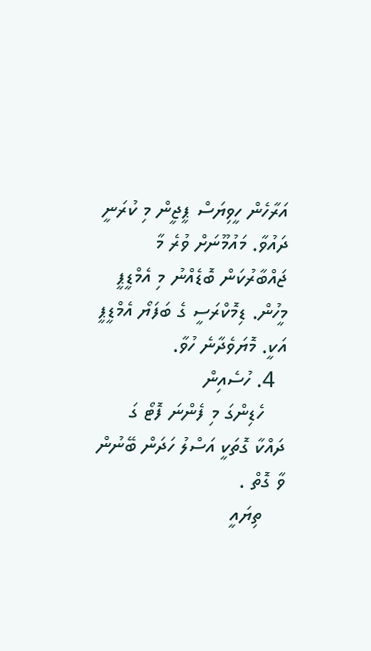އަރާހެން ހީވިޔަސް ޕީޖީން މި ކުރަނީ ދައުވާ. މައުމޫނަށް ވުރެ މާ ޖައްބާރުކަން ބޮޑެއްނު މި އެމްޑީޕީ މީހުން. ޑިމޮކްރަސީ ގެ ބަފަޔޯ އެމްޑީޕީ އަކީ. މޮޔަވެދާނެ ހުވާ.
  4. ހުސެއިން
    ހެޑިންގަ މި ފެންނަ ފޮޓޯ ގަ ދައްކާ ގޮތަކީ އަސްލު ހަދަން ބޭނުން ވާ ގޮތް .
    ތިޔައީ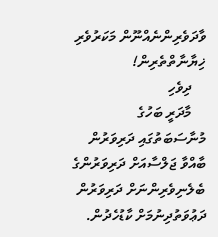ވާދަވެރިންނެއްނޫން މަކަރުވެރި ޚިޔާނާތްތެރިން!
    ދިވެހި
    މާދަރީ ބަހުގެ މުނާސަބަތުގައި ދަރިވަރުން ބާއްވާ ޖަލްސާއަށް ދަރިވަރުންގެ ބެލެނިވެރިންނަށް ދަރިވަރުން ދަޢުވަތުދިނުމަށް ކާޑުހެދުން.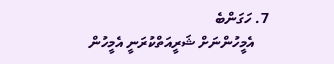7. ހަގަންބެ
    އެމީހުންނަށް ޝަރީއަތްކުރަނީ އެމީހުން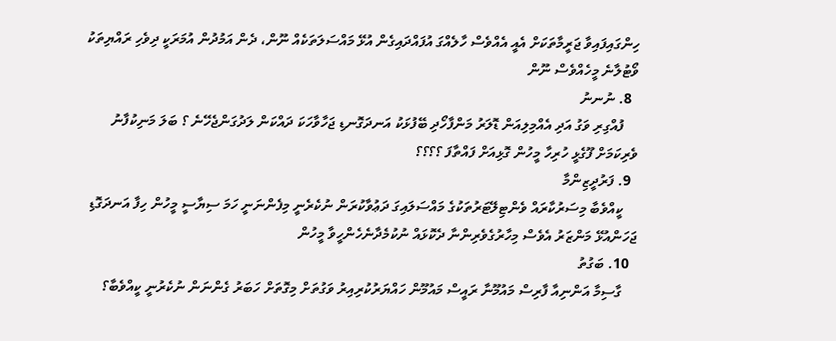ހިންގައިފައިވާ ޖަރީމާތަކަށް އެއީ އެއްވެސް ހާލެއްގަ އުފައްދައިގެން އުޅޭ މައްސަލަތަކެއް ނޫން، ދެން އަމުދުން އުމަރަކީ ދިވެހި ރައްޔިތަކު ވޯޓުލާނެ މީހެއްވެސް ނޫން
  8. ނުނނު
    ފުއްގިރި ވަގު އަދި އެއްމިލިއަން ޑޮލަރު މަންފާހޯދި ބޭފުޅަކު އަނދަގޮނޑި ޖަހާވާހަކަ ދައްކަން ލަދުގަންޖެހޭނެ ؟ ބަލަ މަނިކުފާނު ވެރިކަމަށް ފޫގެޅީ ހުރިހާ މީހުން ގޮޅިއަށް ފައްތާފަ ؟؟؟؟
  9. ފަރުދީޒިންމާ
    ކީއްވެބާ މިސަރުކާރައް ވެންޓިލޭޓަރުތަކުގެ މައްސަލައިގަ ދަޢުވާކުރަން ނުކެރެނީ މިފެންނަނީ ހަމަ ސިޔާސީ މީހުން ހިފާ އަނދަގޮޑި ޖަހަންއުޅޭ މަންޒަރު އެވެސް މިހާރުގެވެރިންނާ ދެކޮޅައް ނުކުމެދާނެހެންހީވާ މީހުން
  10. ބަގުތު
    ގާސިމާ އަންނިއާ ފާރިސް މައުމޫނާ ރައީސް މައުމޫން ހައްޔަރުކުރިއިރު ވަގުތަށް މިގޮތަށް ހަބަރު ގެންނަން ނުކެރުނީ ކީއްވެބާ؟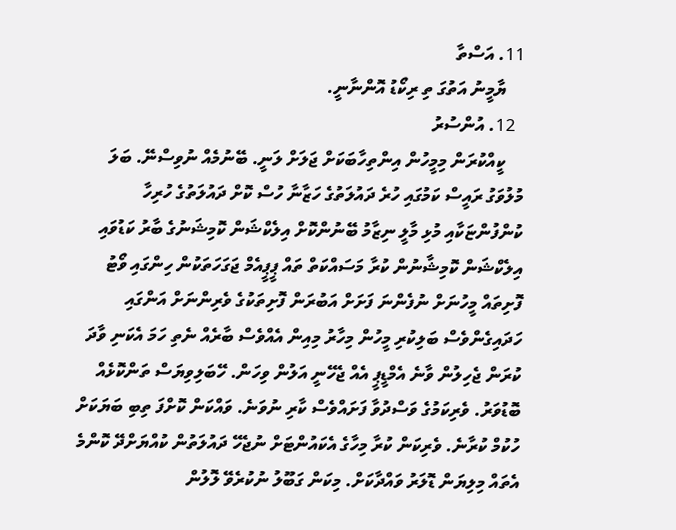11. އަސްތާ
    ޔާމީނު އަތުގަ ތި ރިކޯޑު އޮންނާނީ.
  12. އުންސުރު
    ކީއްކުރަން މިމީހުން އިންތިހާބަކަށް ޖަލަށް ލަނީ. ބޭނުމެއް ނުވިސްނޭ. ބަލަ މުލުވަގު ރައީސް ކަމުގައި ހުރެ ދައުލަތުގެ ހަޒާނާ ހުސް ކޮށް ދައުލަތުގެ ހުރިހާ ކުންފުންޏަކާއި މުޅި މާލީ ނިޒާމު ބޭނުންކޮށް އިލެކްޝަން ކޮމިޝަނުގެ ބާރު ކަޑުވައި އިލެކްޝަން ކޮމިޝާނުން ކުރާ މަސައްކަތް ތައް ޕީޕީއެމް ޖަގަހަތަކުން ހިންގައި ވޯޓު ފޮށިތައް މީހުނަށް ނުފެންނަ ފަށަށް އަބުރަން ފޮށިތަކުގެ ވެރިންނަށް އަންގައި ހަދައިގެންވެސް ބަލިކުރި މީހުން މިހާރު މިއިން އެއްވެސް ބާރެއް ނެތި ހަމަ އެކަނި ވާދަ ކުރަން ޖެހިލުން ވާނެ އެމްޑީޕީ އެއް ޖެހޭނީ އަލުން ވިހަން. ހޭބަލިވިޔަސް ތަންކޮޅެއް ބޮޑުވަރު. ވެރިކަމުގެ ވަސްދުވާ ފަށައްވެސް ކާރި ނުވަނެ. ވައްކަން ކޮށްފަ ތިބި ބަޔަކަށް ހުކުމް ކުރާނެ. ވެރިކަން ކުރާ މިހާގެ އެކައުންޓަށް ނުޖެހޭ ދައުލަތުން ކުއްޔަށްދޭ ކޮންމެ އެތައް މިލިޔަން ޑޮލަރު ވައްދާކަށް. މިކަން ގަބޫލު ނުކުރެވޭ ލޮލުން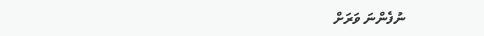ނުފެންނަ ވަރަށް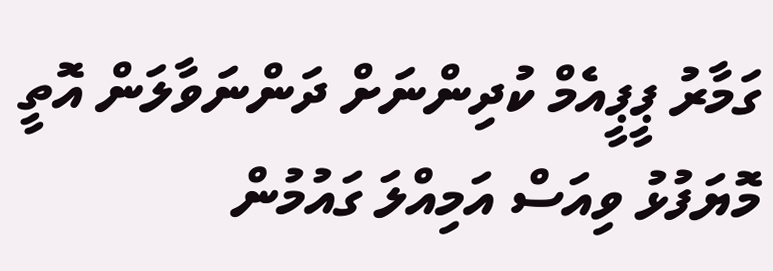ގަމާރު ޕީޕީއެމް ކުދިންނަށް ދަންނަވާލަން އޮތީ މޮޔަފުޅު ވިއަސް އަމިއްލަ ގައުމުން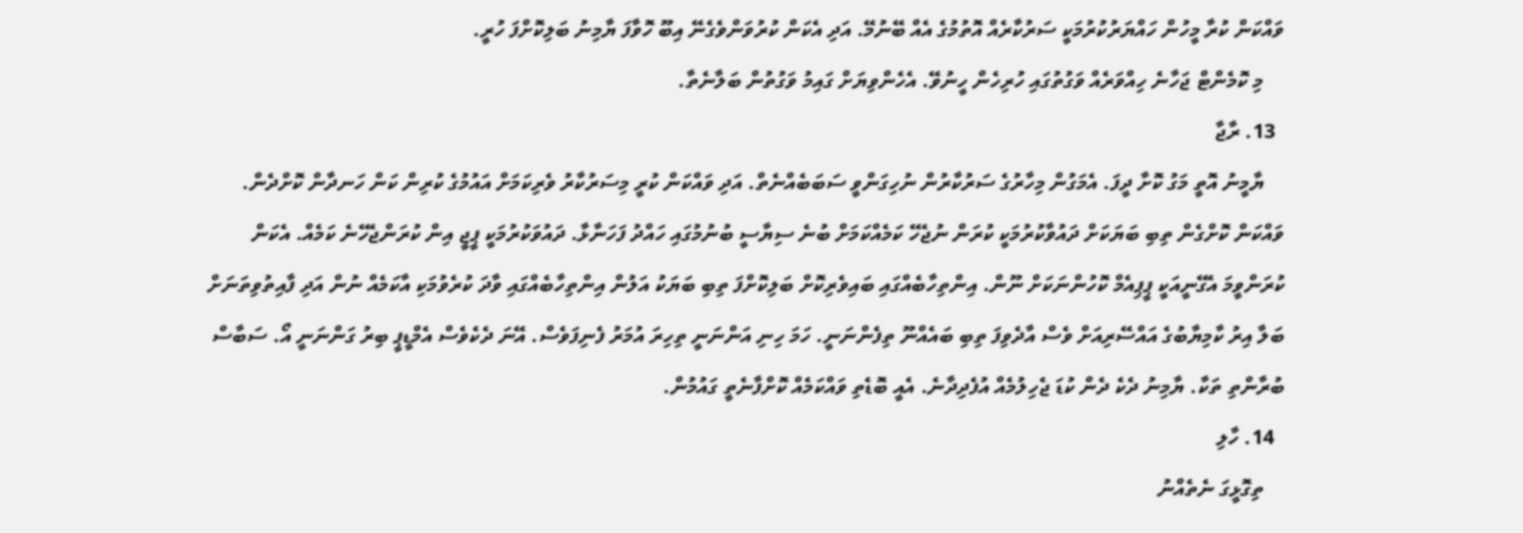ވައްކަން ކުރާ މީހުން ހައްޔަރުކުރުމަކީ ސަރުކާރެއް އޮތުމުގެ އެއް ބޭނުމޭ. އަދި އެކަން ކުރުވަންވެގެނޭ އިބޫ ހޮވާފަ ޔާމިނު ބަލިކޮށްފަ ހުރީ.
    މި ކޮމެންޓް ޖަހާނެ ހިއްވަރެއް ވަގުތުގައި ހުރިހެން ހީނުވޭ. އެހެންވިޔަށް ގައިމު ވަގުތުން ބަލާނެތާ.
  13. ރާޖާ
    ޔާމީނު އޮތީ މަގު ކޮށާ ދީފަ. އެމަގުން މިހާރުގެ ސަރުކާރުން ނުހިގަންވީ ސަބަބެއްނެތް. އަދި ވައްކަން ކުރީ މިސަރުކާރު ވެރިކަމަށް އައުމުގެ ކުރިން ކަން ހަނދާން ކޮށްދެން. ވައްކަން ކޮށްގެން ތިބި ބަޔަކަށް ދައުވާކުރުމަކީ ކުރަން ނުޖެހޭ ކަމެއްކަމަށް ބުނެ ސިޔާސީ ބުނުމުގައި ހައްދު ފަހަނާޅާ. ދައުވަކުރުމަކީ ޕީޖީ އިން ކުރަންޖެހޭނެ ކަމެއް. އެކަން ކުރަންވީމަ އެގޭނީއަކީ ޕީޕިއެމް ކޮހުންނަކަށް ނޫން. އިންތިހާބެއްގައި ބައިވެރިކޮށް ބަލިކޮށްފަ ތިބި ބަޔަކު އަލުން އިންތިހާބެއްގައި ވާދަ ކުރެވުމަކި އާކަމެއް ނުން އަދި ފާއިތުވިތަނަށް ބަލާ އިރު ކާމިޔާބުގެ އައްސޭރިއަށް ވެސް އާދެވިފަ ތިބި ބައެއްނޫ ތިފެންނަނީ. ހަމަ ހިނި އަންނަނީ ތިހިރަ އުމަރު ފެނިފަވެސް. އޭނަ ދެކެވެސް އެމްޑީޕީ ބިރު ގަންނަނީ އޯ. ސަބާސް ބުރާންތި ތަކާ. ޔާމިނު ދެކެ ދެން ކުޑަ ޖެހިލުމެއް އުފެދިދާނެ. އެއީ ބޮޑެތި ވައްކަމެއް ކޮށްފާނެތީ ގައުމުން.
  14. ހާލި
    ތިގޮޅީގަ ނެތެއްނު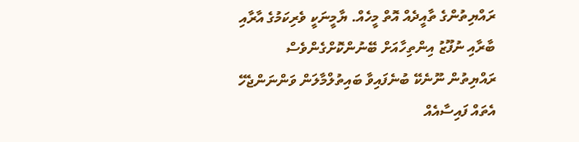ރައްޔިތުންގެ ތާއީދެއް އޮތް މީހެއް. ޔާމީނަކީ ވެރިކަމުގެ އާރާއި ބާރާއި ނުފޫޒު އިންތިހާއަށް ބޭނުންކޮށްގެންވެސް ރައްޔިތުން ނޫނެކޭ ބުނެފައިވާ ބައިތުލްމާލަން ވަންނަންޖެހޭ އެތައް ފައިސާއެއް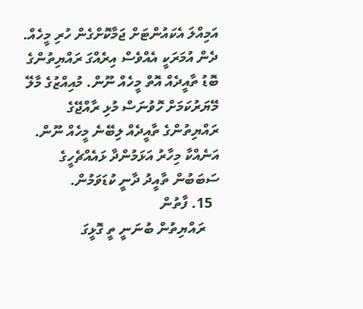އަމިއްލަ އެކައުންޓަށް ޖަމާކޮށްގެން ހުރި މީހެއް. ދެން އުމަރަކީ އެއްވެސް އިރެއްގަ ރައްޔިތުންގެ ބޮޑު ތާއީދެއް އޮތް މީހެއް ނޫން. މުއިއްޒުގެ މާލޭ މޭޔަރުކަމަށް ހޮވުނަސް މުޅި ރާއްޖޭގެ ރައްޔިތުންގެ ތާއީދެއް ލިބޭނެ މީހެއް ނޫން. އަނެއްކާ މިހާރު އަޅަމުންދާ ޅައެއްޗެހީގެ ސަބަބުން ތާއީދު ދާނީ ކުޑަވަމުން.
  15. ފާތުން
    ރައްޔިތުން ބުނަނީ ތީ ގޮޅީގަ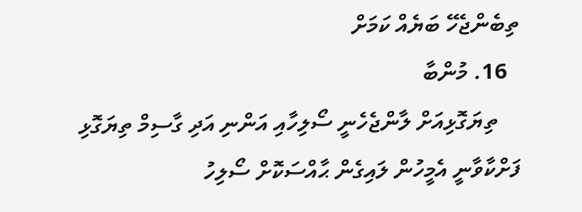ތިބެންޖެހޭ ބަޔެއް ކަމަށް
  16. މުންބާ
    ތިޔަގޮޅިއަށް ލާންޖެހެނީ ސޯލިހާއި އަންނި އަދި ގާސިމް ތިޔަގޮޅި ފަށްކާވާނީ އެމީހުން ލައިގެން ޙާއްސަކޮށް ސޯލިހު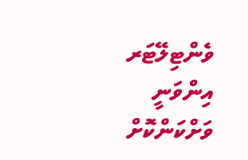ވެންޓިލޭޓަރ އިންވަނީ ވަށްކަންކޮށް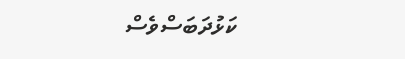ކަޅުދަބަސްވެސް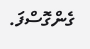ގެންގޮސްފަ.